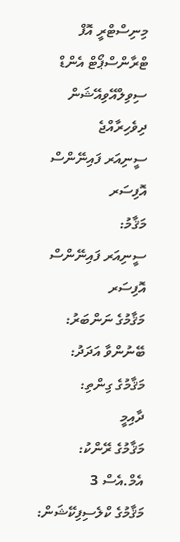މިނިސްޓްރީ އޮފް ޓްރާންސްޕޯޓް އެންޑް ސިވިލްއޭވިއޭޝަން
ދިވެހިރާއްޖެ
ސީނިއަރ ފައިނޭންސް އޮފިސަރ
މަޤާމު:
ސީނިއަރ ފައިނޭންސް އޮފިސަރ
މަޤާމުގެ ނަންބަރު:
ބޭނުންވާ އަދަދު:
މަޤާމުގެ ގިންތި:
ދާއިމީ
މަޤާމުގެ ރޭންކު:
އެމް.އެސް 3
މަޤާމުގެ ކްލެސިފިކޭޝަން: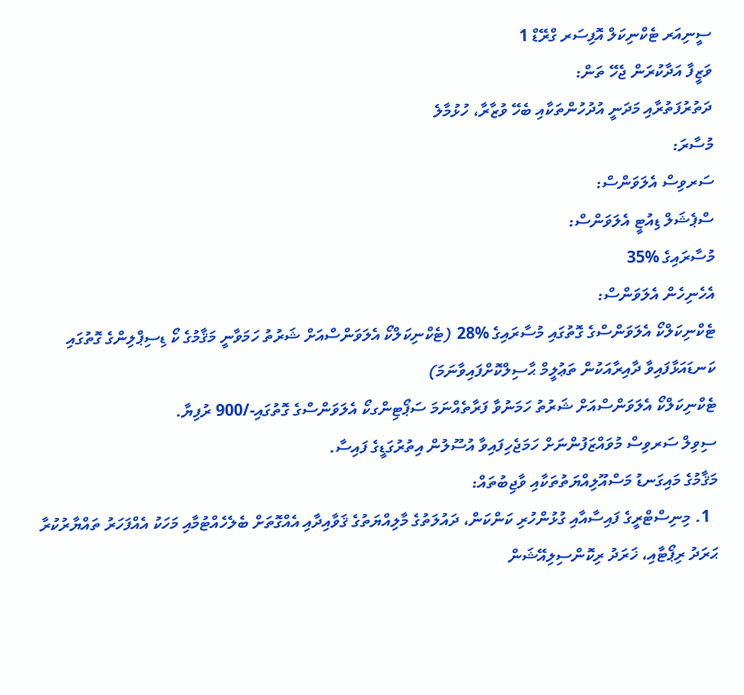ސީނިއަރ ޓެކްނިކަލް އޮފިސަރ ގްރޭޑް 1
ވަޒީފާ އަދާކުރަން ޖެހޭ ތަން:
ދަތުރުފަތުރާއި މަދަނީ އުދުހުންތަކާއި ބެހޭ ވުޒާރާ، ހުޅުމާލެ
މުސާރަ:
ސަރވިސް އެލަވަންސް:
ސްޕެޝަލް ޑިއުޓީ އެލަވަންސް:
މުސާރައިގެ %35
އެހެނިހެން އެލަވަންސް:
ޓެކްނިކަލްކޯ އެލަވަންސްގެ ގޮތުގައި މުސާރައިގެ %28 (ޓެކްނިކަލްކޯ އެލަވަންސްއަށް ޝަރުތު ހަމަވާނީ މަޤާމުގެ ކޯ ޑިސިޕްލިންގެ ގޮތުގައި ކަނޑައަޅާފައިވާ ދާއިރާއަކުން ތަޢުލީމް ޙާސިލްކޮށްފައިވާނަމަ)
ޓެކްނިކަލްކޯ އެލަވަންސްއަށް ޝަރުތު ހަމަނުވާ ފަރާތެއްނަމަ ސަޕޯޓިންގކޯ އެލަވަންސްގެ ގޮތުގައި-/900 ރުފިޔާ.
ސިވިލް ސަރވިސް މުވައްޒަފުންނަށް ހަމަޖެހިފައިވާ އުސޫލުން އިތުރުގަޑީގެ ފައިސާ.
މަޤާމުގެ މައިގަނޑު މަސްއޫލިއްޔަތުތަކާއި ވާޖިބުތައް:
  1. މިނިސްޓްރީގެ ފައިސާއާއި ގުޅުންހުރި ކަންކަން، ދައުލަތުގެ މާލިއްޔަތުގެ ޤަވާއިދާއި އެއްގޮތަށް ބެލެހެއްޓުމާއި މަހަކު އެއްފަހަރު ތައްޔާރުކުރާ ޙަރަދު ރިޕޯޓާއި، ޚަރަދު ރިކޮންސިލިއޭޝަން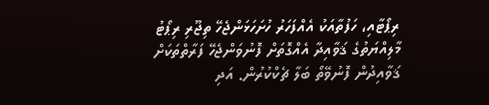ރިޕޯޓާއި، ހަފުތާއަކު އެއްފަހަރު ހުށަހަޅަންޖެހޭ ތިޖޫރި ރިޕޯޓު މާލިއްޔަތުގެ ޤަވާއިދާ އެއްގޮތަށް ފޮނުވަންޖެހޭ ފަރާތްތަކަށް ޤަވާއިދުން ފޮނުވޭތޯ ބަލާ ޗެކްކުރުން. އަދި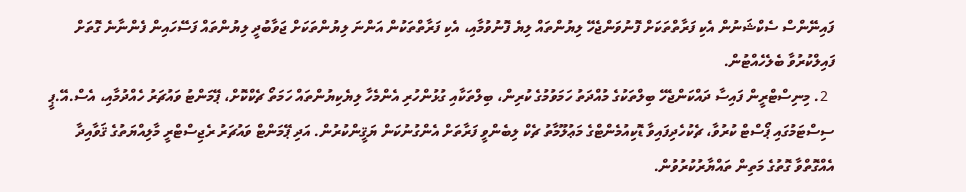ފައިނޭންސް ސެކްޝަނުން އެކި ފަރާތްތަކަށް ފޮނުވަންޖެހޭ ލިޔުންތައް ލިޔެ ފޮނުވުމާއި، އެކި ފަރާތްތަކުން އަންނަ ލިޔުންތަކަށް ޖަވާބުދީ ލިޔުންތައް ފަސޭހައިން ފެންނާނެ ގޮތަށް ފައިލްކުރުވާ ބެލެހެއްޓުން.
  2. މިނިސްޓްރީން ފައިސާ ދައްކަންޖެހޭ ބިލްތަކުގެ މުއްދަތު ހަމަވުމުގެ ކުރިން، ބިލްތަކާއި ގުޅުންހުރި އެންމެހާ ލިޔެކިޔުންތައް ހަމަތޯ ޗެކްކޮށް، ޕޭމަންޓު ވައުޗަރު ހެއްދުމާއި، އެސް.އޭ.ޕީ ސިސްޓަމުގައި ޕޯސްޓް ކުރުވާ، ޗެކުހެދިފައިވާ ޑޮކިއުމެންޓްގެ މަޢުލޫމާތު ޗެކް ލިބެންވީ ފަރާތަށް އެންގުނުކަން ޔަޤީންކުރުން. އަދި ޕޭމަންޓް ވައުޗަރު ރެޖިސްޓްރީ މާލިއްޔަތުގެ ޤަވާއިދާ އެއްގޮތްވާ ގޮތުގެ މަތިން ތައްޔާރުކުރުވުން.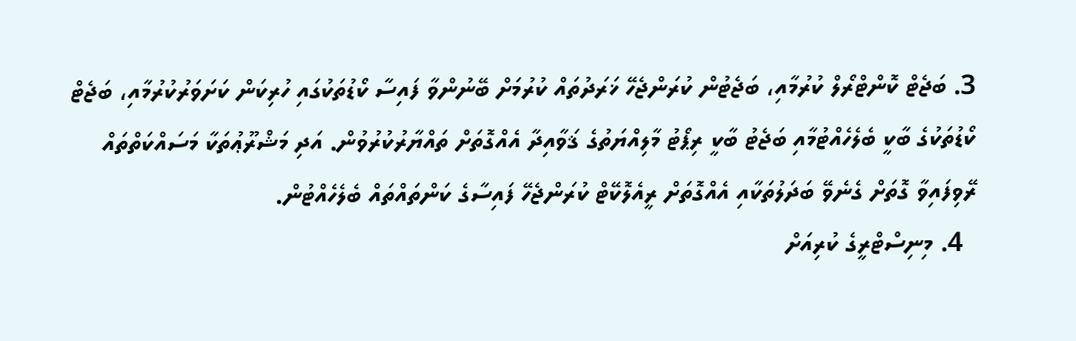3. ބަޖެޓް ކޮންޓްރޯލް ކުރުމާއި، ބަޖެޓުން ކުރަންޖެހޭ ޚަރަދުތައް ކުރުމަށް ބޭނުންވާ ފައިސާ ކޯޑުތަކުގައި ހުރިކަން ކަށަވަރުކުރުމާއި، ބަޖެޓް ކޯޑުތަކުގެ ބާކީ ބެލެހެއްޓުމާއި ބަޖެޓު ބާކީ ރިޕޯޓު މާލިއްޔަތުގެ ޤަވާއިދާ އެއްގޮތަށް ތައްޔާރުކުރުވުން. އަދި މަޝްރޫޢުތަކާ މަސައްކަތްތައް ރޭވިފައިވާ ގޮތަށް ގެނެވޭ ބަދަލުތަކާއި އެއްގޮތަށް ރީއެލޮކޭޓް ކުރަންޖެހޭ ފައިސާގެ ކަންތައްތައް ބެލެހެއްޓުން.
  4. މިނިސްޓްރީގެ ކުރިއަށް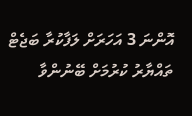އޮންނަ 3 އަހަރަށް ލަފާކުރާ ބަޖެޓް ތައްޔާރު ކުރުމަށް ބޭނުންވާ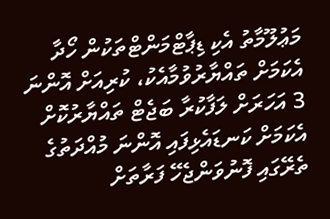މަޢުލޫމާތު އެކި ޑިޕާޓްމަންޓްތަކުން ހޯދާ އެކަމަށް ތައްޔާރުވުމާއެކު، ކުރިއަށް އޮންނަ 3 އަހަރަށް ލަފާކުރާ ބަޖެޓް ތައްޔާރުކޮށް އެކަމަށް ކަނޑައެޅިފައި އޮންނަ މުއްދަތުގެ ތެރޭގައި ފޮނުވަންޖެހޭ ފަރާތަށް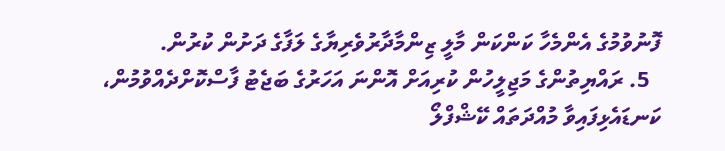ފޮނުވުމުގެ އެންމެހާ ކަންކަން މާލީ ޒިންމާދާރުވެރިޔާގެ ލަފާގެ ދަށުން ކުރުން.
  5. ރައްޔިތުންގެ މަޖިލީހުން ކުރިއަށް އޮންނަ އަހަރުގެ ބަޖެޓު ފާސްކޮށްދެއްވުމުން، ކަނޑައެޅިފައިވާ މުއްދަތައް ކޭޝްފްލޯ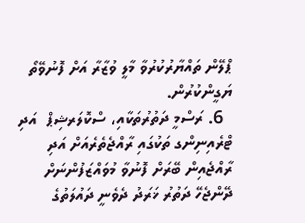ޕްލޭން ތައްޔާރުކުރުވާ މާލީ ވުޒާރާ އަށް ފޮނުވޭތޯ ޔަގީންކުރުން.
  6. ރަސްމީ ދަތުރުތަކާއި، ސްކޮލަރޝިޕް  އަދި ޓްރެއިނިންގ ތަކުގައި ރާއްޖެތެރެއަށް އަދި ރާއްޖެއިން ބޭރަށް ފޮނުވާ މުވައްޒަފުންނަށް ދޭންޖެހޭ ދަތުރު ޚަރަދު ދެވެނީ ދައުލަތުގެ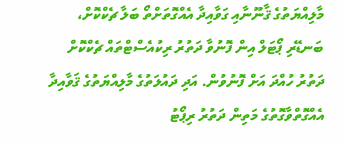މާލިއްޔަތުގެ ޤާނޫނާއި ގަވާއިދާ އެއްގޮތަށްތޯ ބަލާ ޗެކްކޮށް، ބަނޑޭރި ޕޯޓަލް އިން ފޮނުވާ ދަތުރު ރިކުއެސްޓްތައް ޗެކްކޮށް ދަތުރު ހުއްދަ އަށް ފޮނުވުން. އަދި ދައުލަތުގެ މާލިއްޔަތުގެ ޤަވާއިދާ އެއްގޮތްވާގޮތުގެ މަތިން ދަތުރު ރިޕޯޓު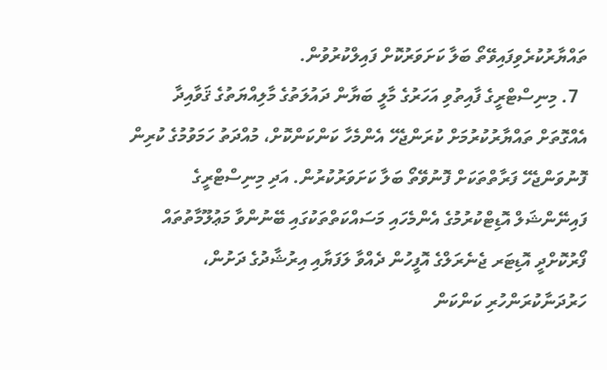ތައްޔާރުކުރެވިފައިވޭތޯ ބަލާ ކަށަވަރުކޮށް ފައިލްކުރުވުން.
  7. މިނިސްޓްރީގެ ފާއިތުވި އަހަރުގެ މާލީ ބަޔާން ދައުލަތުގެ މާލިއްޔަތުގެ ޤަވާއިދާ އެއްގޮތަށް ތައްޔާރުކުރުމަށް ކުރަންޖެހޭ އެންމެހާ ކަންކަންކޮށް، މުއްދަތު ހަމަވުމުގެ ކުރިން ފޮނުވަންޖެހޭ ފަރާތްތަކަށް ފޮނުވޭތޯ ބަލާ ކަށަވަރުކުރުން. އަދި މިނިސްޓްރީގެ ފައިނޭންޝަލް އޮޑިޓްކުރުމުގެ އެންމެހައި މަސައްކަތްތަކުގައި ބޭނުންވާ މަޢުލޫމާތުތައް ފޯރުކޮށްދީ އޮޑިޓަރ ޖެނެރަލްގެ އޮފީހުން ދެއްވާ ލަފަޔާއި އިރުޝާދުގެ ދަށުން، ހަރުދަނާކުރަންހުރި ކަންކަން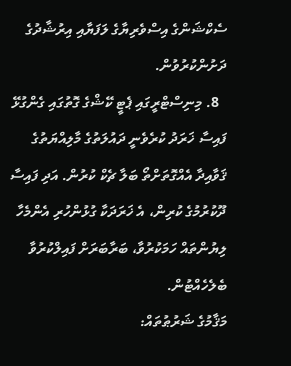ސެކްޝަންގެ އިސްވެރިޔާގެ ލަފަޔާއި އިރުޝާދުގެ ދަށުންކުރުވުން.
  8. މިނިސްޓްރީގައި ޕެޓީ ކޭޝްގެ ގޮތުގައި ގެންގުޅޭ ފައިސާ ޚަރަދު ކުރެވެނީ ދައުލަތުގެ މާލިއްޔަތުގެ ޤަވާއިދާ އެއްގޮތަށްތޯ ބަލާ ޗެކް ކުރުން. އަދި ފައިސާ ދޫކުރުމުގެ ކުރިން، އެ ޚަރަދަކާ ގުޅުންހުރި އެންމެހާ ލިޔުންތައް ހަމަކުރުވާ، ބަރާބަރަށް ފައިލްކުރުވާ ބެލެހެއްޓުން.
މަޤާމުގެ ޝަރުޠުތައް: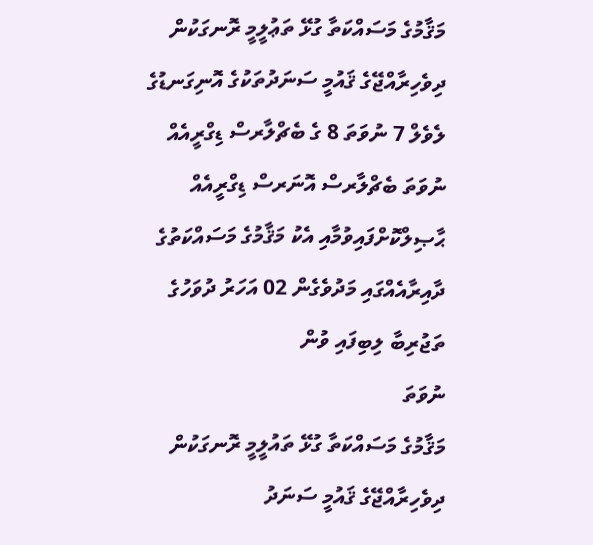މަޤާމުގެ މަސައްކަތާ ގުޅޭ ތަޢުލީމީ ރޮނގަކުން ދިވެހިރާއްޖޭގެ ޤައުމީ ސަނަދުތަކުގެ އޮނިގަނޑުގެ ލެވެލް 7 ނުވަތަ 8 ގެ ބެޗްލާރސް ޑިގްރީއެއް ނުވަތަ ބެޗްލާރސް އޮނަރސް ޑިގްރީއެއް ޙާޞިލްކޮށްފައިވުމާއި އެކު މަޤާމުގެ މަސައްކަތުގެ ދާއިރާއެއްގައި މަދުވެގެން 02 އަހަރު ދުވަހުގެ ތަޖުރިބާ ލިބިފައި ވުން
ނުވަތަ
މަޤާމުގެ މަސައްކަތާ ގުޅޭ ތައުލީމީ ރޮނގަކުން ދިވެހިރާއްޖޭގެ ޤައުމީ ސަނަދު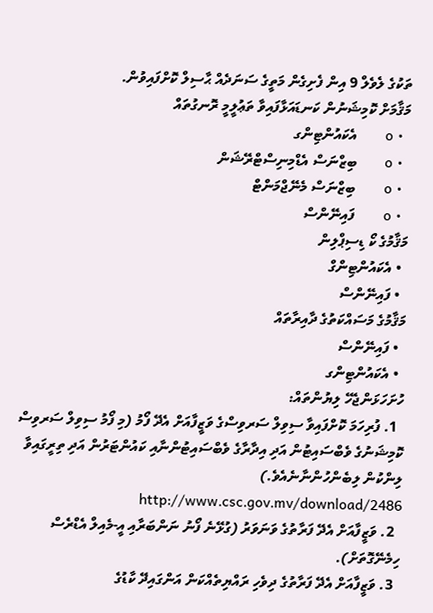ތަކުގެ ލެވެލް 9 އިން ފެށިގެން މަތީގެ ސަނަދެއް ޙާސިލް ކޮށްފައިވުން.
މަޤާމަށް ކޮމިޝަނުން ކަނޑައަޅާފައިވާ ތަޢުލީމީ ރޮނގުތައް
  • o       އެކައުންޓިންގ
  • o       ބިޒްނަސް އެޑްމިނިސްޓްރޭޝަން
  • o       ބިޒްނަސް މެނޭޖްމަންޓް
  • o       ފައިނޭންސް
މަޤާމުގެ ކޯ ޑިސިޕްލިން
  • އެކައުންޓިންގް
  • ފައިނޭންސް
މަޤާމުގެ މަސައްކަތުގެ ދާއިރާތައް
  • ފައިނޭންސް
  • އެކައުންޓިންގ
ހުށަހަޅަންޖެހޭ ލިޔުންތައް:
  1. ފުރިހަމަ ކޮށްފައިވާ ސިވިލް ސަރވިސްގެ ވަޒީފާއަށް އެދޭ ފޯމު (މި ފޯމު ސިވިލް ސަރވިސް ކޮމިޝަނުގެ ވެބްސައިޓުން އަދި އިދާރާގެ ވެބްސައިޓުންނާއި ކައުންޓަރުން އަދި ތިރީގައިވާ ލިންކުން ލިބެންހުންނާނެއެވެ.) http://www.csc.gov.mv/download/2486
  2. ވަޒީފާއަށް އެދޭ ފަރާތުގެ ވަނަވަރު (ގުޅޭނެ ފޯނު ނަންބަރާއި އީ-މެއިލް އެޑްރެސް ހިމެނޭގޮތަށް).
  3. ވަޒީފާއަށް އެދޭ ފަރާތުގެ ދިވެހި ރައްޔިތެއްކަން އަންގައިދޭ ކާޑުގެ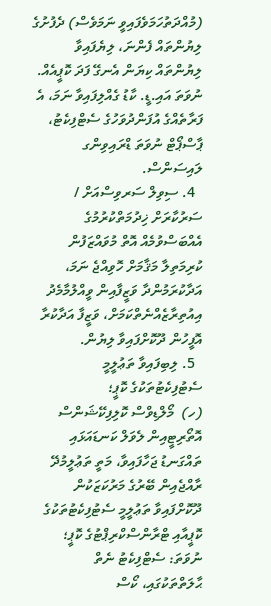(މުއްދަތުހަމަވެފައިވީ ނަމަވެސް) ދެފުށުގެ ލިޔުންތައް ފެންނަ، ލިޔެފައިވާ ލިޔުންތައް ކިޔަން އެނގޭ ފަދަ ކޮޕީއެއް. ނުވަތަ އައި.ޑީ. ކާޑު ގެއްލިފައިވާ ނަމަ، އެ ފަރާތެއްގެ އުފަންދުވަހުގެ ސެޓްފިކެޓު، ޕާސްޕޯޓް ނުވަތަ ޑްރައިވިންގ ލައިސަންސް.
  4. ސިވިލް ސަރވިސްއަށް / ސަރުކާރަށް ޚިދުމަތްކުރުމުގެ އެއްބަސްވުމެއް އޮތް މުވައްޒަފުން ކުރިމަތިލާ މަޤާމަށް ހޮވިއްޖެ ނަމަ، އަދާކުރަމުންދާ ވަޒީފާއިން ވީއްލުމާމެދު އިއުތިރާޒެއްނެތްކަމަށް، ވަޒީފާ އަދާކުރާ އޮފީހުން ދޫކޮށްފައިވާ ލިޔުން.
  5. ލިބިފައިވާ ތަޢުލީމީ ސެޓުފިކެޓުތަކުގެ ކޮޕީ؛
(ހ)  މޯލްޑިވްސް ކޮލިފިކޭޝަންސް އޮތޯރިޓީއިން ލެވަލް ކަނޑައަޅައި ތައްގަނޑު ޖަހާފައިވާ، މަތީ ތަޢުލީމުދޭ ރާއްޖެއިން ބޭރުގެ މަރުކަޒަކުން ދޫކޮށްފައިވާ ތަޢުލީމީ ސެޓުފިކެޓުތަކުގެ ކޮޕީއާއި ޓްރާންސްކްރިޕްޓުގެ ކޮޕީ؛ ނުވަތަ: ސެޓްފިކެޓު ނެތް ޙާލަތްތަކުގައި، ކޯސް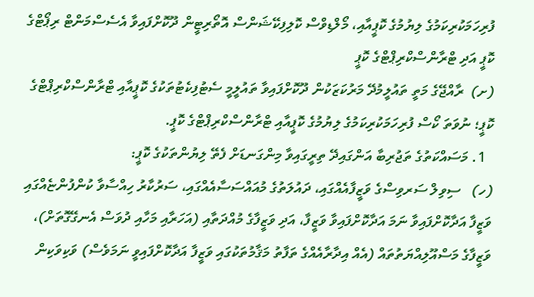ފުރިހަމަކުރިކަމުގެ ލިޔުމުގެ ކޮޕީއާއި، މޯލްޑިވްސް ކޮލިފިކޭޝަންސް އޮތޯރިޓީން ދޫކޮށްފައިވާ އެސެސްމަންޓް ރިޕޯޓްގެ ކޮޕީ އަދި ޓްރާންސްކްރިޕްޓްގެ ކޮޕީ
(ށ)  ރާއްޖޭގެ މަތީ ތައުލީމުދޭ މަރުކަޒަކުން ދޫކޮށްފައިވާ ތައުލީމީ ސެޓުފިކެޓުތަކުގެ ކޮޕީއާއި ޓްރާންސްކްރިޕްޓްގެ ކޮޕީ؛ ނުވަތަ ކޯސް ފުރިހަމަކުރިކަމުގެ ލިޔުމުގެ ކޮޕީއާއި ޓްރާންސްކްރިޕްޓްގެ ކޮޕީ.
  1. މަސައްކަތުގެ ތަޖުރިބާ އަންގައިދޭ ތިރީގައިވާ މިންގަނޑަށް ފެތޭ ލިޔުންތަކުގެ ކޮޕީ:
(ހ)   ސިވިލް ސަރވިސްގެ ވަޒީފާއެއްގައި، ދައުލަތުގެ މުއައްސަސާއެއްގައި، ސަރުކާރު ހިއްސާވާ ކުންފުންޏެއްގައި ވަޒީފާ އަދާކޮށްފައިވާ ނަމަ އަދާކޮށްފައިވާ ވަޒީފާ، އަދި ވަޒީފާގެ މުއްދަތާއި (އަހަރާއި މަހާއި ދުވަސް އެނގޭގޮތަށް)، ވަޒީފާގެ މަސްއޫލިއްޔަތުތައް (އެއް އިދާރާއެއްގެ ތަފާތު މަޤާމުތަކުގައި ވަޒީފާ އަދާކޮށްފައިވީ ނަމަވެސް) ވަކިވަކިން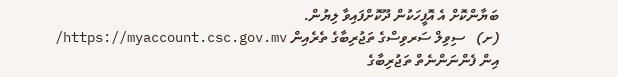ބަޔާންކޮށް އެ އޮފީހަކުން ދޫކޮށްފައިވާ ލިޔުން.
(ށ)   ސިވިލް ސަރވިސްގެ ތަޖުރިބާގެ ތެރެއިން https://myaccount.csc.gov.mv/ އިން ފެންނަންނެތް ތަޖުރިބާގެ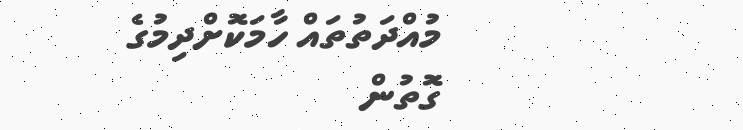މުއްދަތުތައް ހާމަކޮށްދިމުގެ ގޮތުން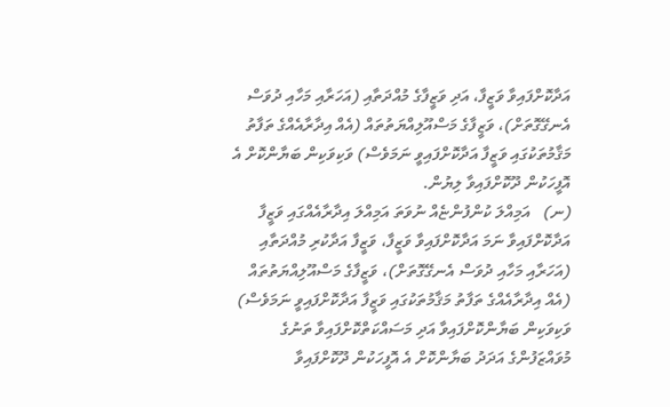އަދާކޮށްފައިވާ ވަޒީފާ، އަދި ވަޒީފާގެ މުއްދަތާއި (އަހަރާއި މަހާއި ދުވަސް އެނގޭގޮތަށް)، ވަޒީފާގެ މަސްއޫލިއްޔަތުތައް (އެއް އިދާރާއެއްގެ ތަފާތު މަޤާމުތަކުގައި ވަޒީފާ އަދާކޮށްފައިވީ ނަމަވެސް) ވަކިވަކިން ބަޔާންކޮށް އެ އޮފީހަކުން ދޫކޮށްފައިވާ ލިޔުން.
(ނ)   އަމިއްލަ ކުންފުންޏެއް ނުވަތަ އަމިއްލަ އިދާރާއެއްގައި ވަޒީފާ އަދާކޮށްފައިވާ ނަމަ އަދާކޮށްފައިވާ ވަޒީފާ، ވަޒީފާ އަދާކުރި މުއްދަތާއި (އަހަރާއި މަހާއި ދުވަސް އެނގޭގޮތަށް)، ވަޒީފާގެ މަސްއޫލިއްޔަތުތައް (އެއް އިދާރާއެއްގެ ތަފާތު މަޤާމުތަކުގައި ވަޒީފާ އަދާކޮށްފައިވީ ނަމަވެސް) ވަކިވަކިން ބަޔާންކޮށްފައިވާ އަދި މަސައްކަތްކޮށްފައިވާ ތަނުގެ މުވައްޒަފުންގެ އަދަދު ބަޔާންކޮށް އެ އޮފީހަކުން ދޫކޮށްފައިވާ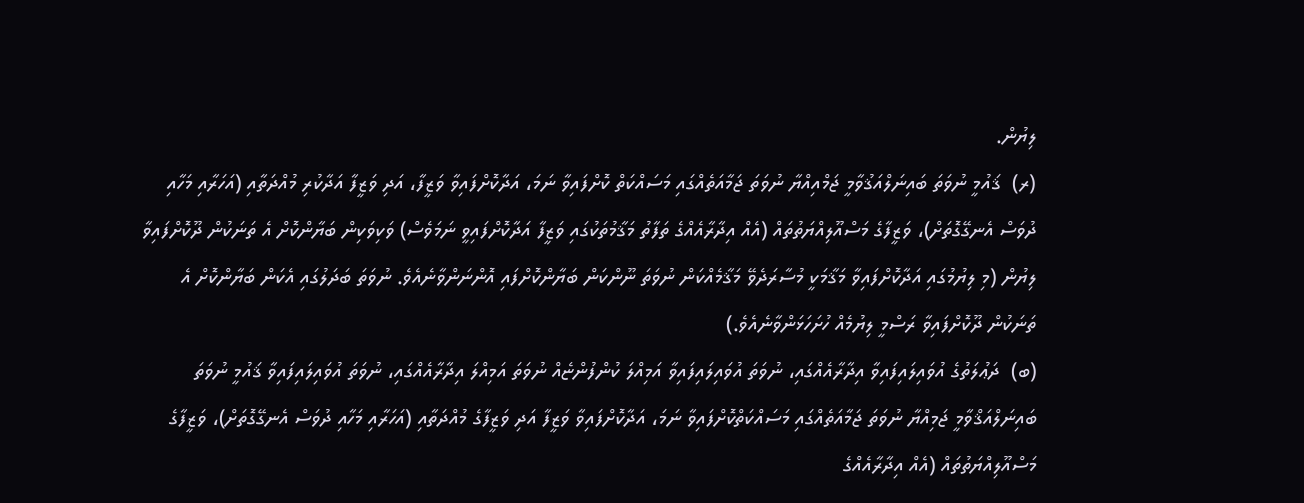ލިޔުން.
(ރ)  ޤައުމީ ނުވަތަ ބައިނަލްއަޤުވާމީ ޖަމްއިއްޔާ ނުވަތަ ޖަމާއަތެއްގައި މަސައްކަތް ކޮށްފައިވާ ނަމަ، އަދާކޮށްފައިވާ ވަޒީފާ، އަދި ވަޒީފާ އަދާކުރި މުއްދަތާއި (އަހަރާއި މަހާއި ދުވަސް އެނގޭގޮތަށް)، ވަޒީފާގެ މަސްއޫލިއްޔަތުތައް (އެއް އިދާރާއެއްގެ ތަފާތު މަޤާމުތަކުގައި ވަޒީފާ އަދާކޮށްފައިވީ ނަމަވެސް) ވަކިވަކިން ބަޔާންކޮށް އެ ތަނަކުން ދޫކޮށްފައިވާ ލިޔުން (މި ލިޔުމުގައި އަދާކޮށްފައިވާ މަޤާމަކީ މުސާރަދެވޭ މަޤާމެއްކަން ނުވަތަ ނޫންކަން ބަޔާންކޮށްފައި އޮންނަންވާނެއެވެ. ނުވަތަ ބަދަލުގައި އެކަން ބަޔާންކޮށް އެ ތަނަކުން ދޫކޮށްފައިވާ ރަސްމީ ލިޔުމެއް ހުށަހަޅަންވާނެއެވެ.)
(ބ)  ދަޢުލަތުގެ އުވައިލައިފައިވާ އިދާރާއެއްގައި، ނުވަތަ އުވައިލައިފައިވާ އަމިއްލަ ކުންފުންޏެއް ނުވަތަ އަމިއްލަ އިދާރާއެއްގައި، ނުވަތަ އުވައިލައިފައިވާ ޤައުމީ ނުވަތަ ބައިނަލްއަޤްވާމީ ޖަމިއްޔާ ނުވަތަ ޖަމާއަތެއްގައި މަސައްކަތްކޮށްފައިވާ ނަމަ، އަދާކޮށްފައިވާ ވަޒީފާ އަދި ވަޒީފާގެ މުއްދަތާއި (އަހަރާއި މަހާއި ދުވަސް އެނގޭގޮތަށް)، ވަޒީފާގެ މަސްއޫލިއްޔަތުތައް (އެއް އިދާރާއެއްގެ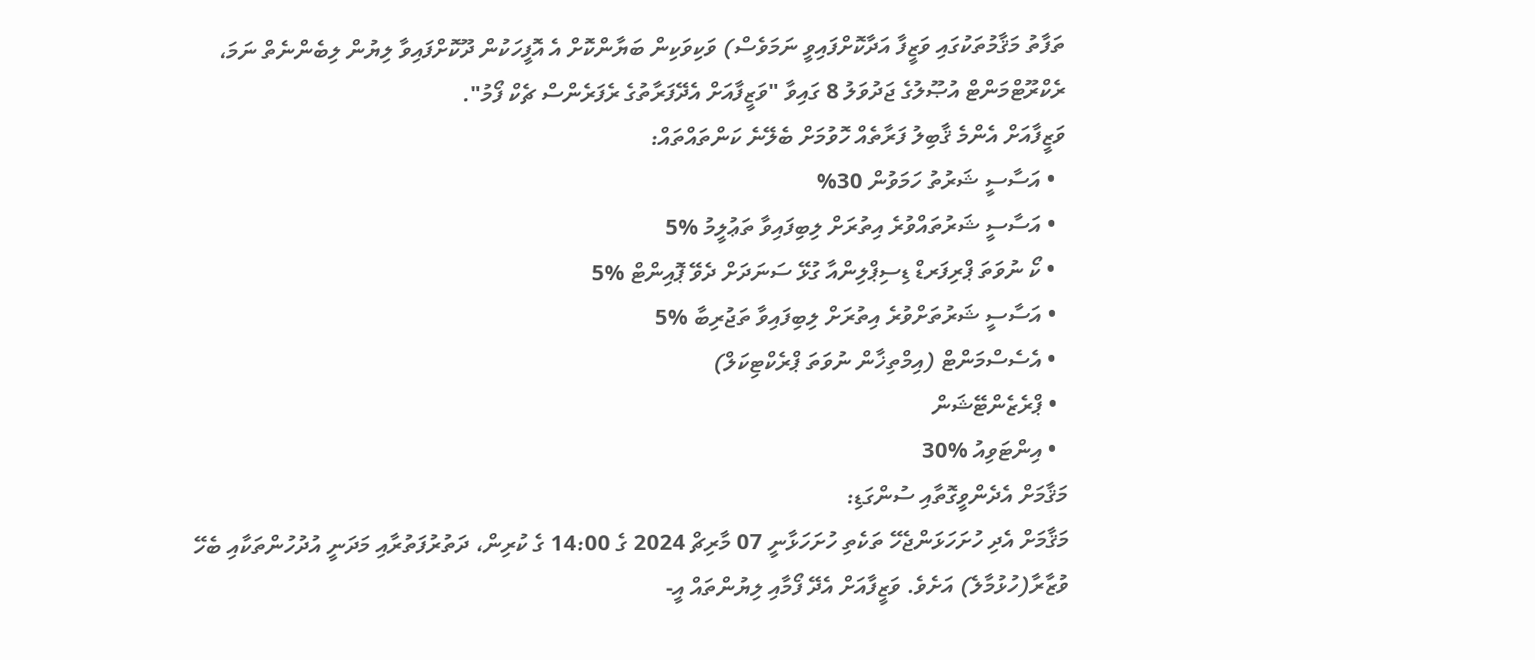ތަފާތު މަޤާމުތަކުގައި ވަޒީފާ އަދާކޮށްފައިވީ ނަމަވެސް) ވަކިވަކިން ބަޔާންކޮށް އެ އޮފީހަކުން ދޫކޮށްފައިވާ ލިޔުން ލިބެންނެތް ނަމަ، ރެކްރޫޓްމަންޓް އުޞޫލުގެ ޖަދުވަލު 8 ގައިވާ "ވަޒީފާއަށް އެދޭފަރާތުގެ ރެފަރެންސް ޗެކް ފޯމު".
ވަޒީފާއަށް އެންމެ ޤާބިލު ފަރާތެއް ހޮވުމަށް ބެލޭނެ ކަންތައްތައް:
  • އަސާސީ ޝަރުތު ހަމަވުން 30%
  • އަސާސީ ޝަރުތައްވުރެ އިތުރަށް ލިބިފައިވާ ތަޢުލީމު %5
  • ކޯ ނުވަތަ ޕްރިފަރޑް ޑިސިޕްލިންއާ ގުޅޭ ސަނަދަށް ދެވޭ ޕޮއިންޓް %5
  • އަސާސީ ޝަރުތަށްވުރެ އިތުރަށް ލިބިފައިވާ ތަޖުރިބާ %5
  • އެސެސްމަންޓް (އިމްތިޚާން ނުވަތަ ޕްރެކްޓިކަލް)
  • ޕްރެޒެންޓޭޝަން
  • އިންޓަވިއު %30
މަޤާމަށް އެދެންވީގޮތާއި ސުންގަޑި:
މަޤާމަށް އެދި ހުށަހަޅަންޖެހޭ ތަކެތި ހުށަހަޅާނީ 07 މާރިޗް 2024 ގެ 14:00 ގެ ކުރިން، ދަތުރުފަތުރާއި މަދަނީ އުދުހުންތަކާއި ބެހޭ ވުޒާރާ(ހުޅުމާލެ) އަށެވެ. ވަޒީފާއަށް އެދޭ ފޯމާއި ލިޔުންތައް އީ-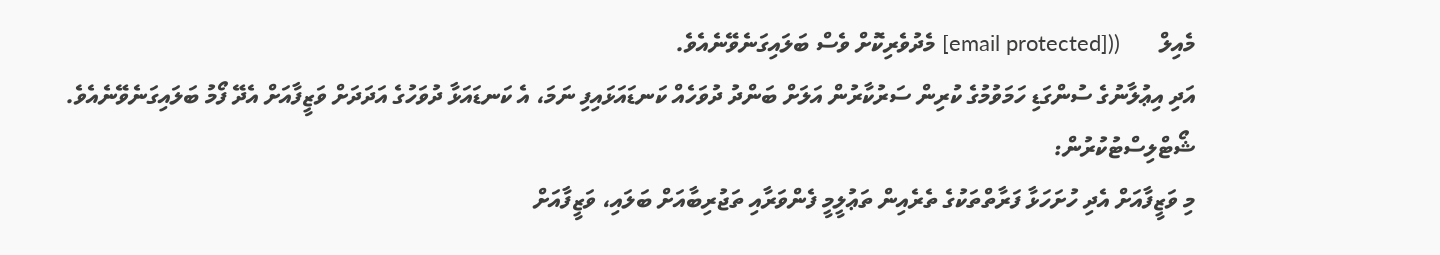މެއިލް       (([email protected] މެދުވެރިކޮށް ވެސް ބަލައިގަނެވޭނެއެވެ.
އަދި އިޢުލާނުގެ ސުންގަޑި ހަމަވުމުގެ ކުރިން ސަރުކާރުން އަލަށް ބަންދު ދުވަހެއް ކަނޑައަޅައިފި ނަމަ، އެ ކަނޑައަޅާ ދުވަހުގެ އަދަދަށް ވަޒީފާއަށް އެދޭ ފޯމު ބަލައިގަނެވޭނެއެވެ.
ޝޯޓްލިސްޓުކުރުން:
މި ވަޒީފާއަށް އެދި ހުށަހަޅާ ފަރާތްތަކުގެ ތެރެއިން ތަޢުލީމީ ފެންވަރާއި ތަޖުރިބާއަށް ބަލައި، ވަޒީފާއަށް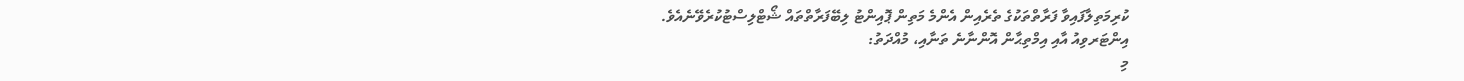ކުރިމަތިލާފައިވާ ފަރާތްތަކުގެ ތެރެއިން އެންމެ މަތިން ޕޮއިންޓު ލިބޭފަރާތްތައް ޝޯޓްލިސްޓުކުރެވޭނެއެވެ.
އިންޓަރވިއު އާއި އިމްތިޙާން އޮންނާނެ ތަނާއި، މުއްދަތު:
މި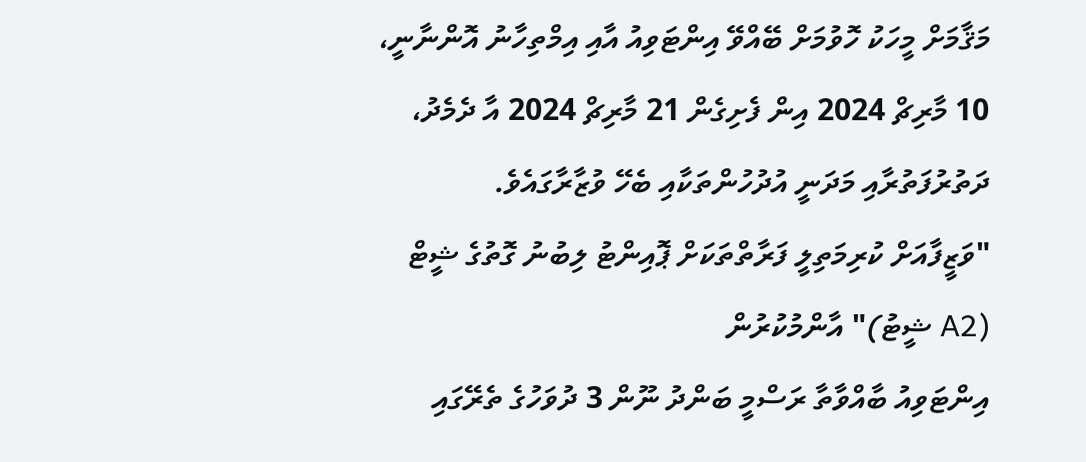މަޤާމަށް މީހަކު ހޮވުމަށް ބޭއްވޭ އިންޓަވިއު އާއި އިމްތިހާނު އޮންނާނީ، 10 މާރިޗް 2024 އިން ފެށިގެން 21 މާރިޗް 2024 އާ ދެމެދު، ދަތުރުފަތުރާއި މަދަނީ އުދުހުންތަކާއި ބެހޭ ވުޒާރާގައެވެ.
"ވަޒީފާއަށް ކުރިމަތިލީ ފަރާތްތަކަށް ޕޮއިންޓު ލިބުނު ގޮތުގެ ޝީޓް (A2 ޝީޓު)" އާންމުކުރުން
އިންޓަވިއު ބާއްވާތާ ރަސްމީ ބަންދު ނޫން 3 ދުވަހުގެ ތެރޭގައި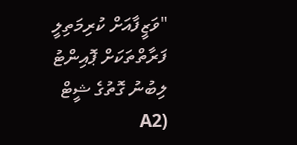"ވަޒީފާއަށް ކުރިމަތިލީ ފަރާތްތަކަށް ޕޮއިންޓު ލިބުނު ގޮތުގެ ޝީޓް (A2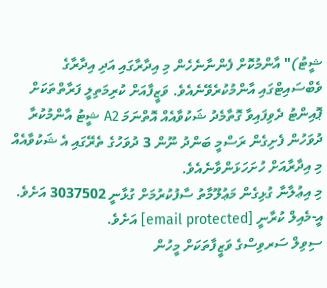ޝީޓު)" އާންމުކޮށް ފެންނާނެހެން މި އިދާރާގައި އަދި އިދާރާގެ ވެބްސައިޓްގައި އާންމުކުރެވޭނެއެވެ. ވަޒީފާއަށް ކުރިމަތިލީ ފަރާތްތަކަށް ޕޮއިންޓު ދެވިފައިވާ ގޮތާމެދު ޝަކުވާއެއް އޮތްނަމަ A2 ޝީޓު އާންމުކުރާ ދުވަހުން ފެށިގެން ރަސްމީ ބަންދު ނޫން 3 ދުވަހުގެ ތެރޭގައި އެ ޝަކުވާއެއް މި އިދާރާއަށް ހުށަހަޅަންވާނެއެވެ.
މި އިޢުލާނާ ގުޅިގެން މަޢުލޫމާތު ސާފުކުރުމަށް ގުޅާނީ 3037502 އަށެވެ. އީ-މެއިލް ކުރާނީ [email protected] އަށެވެ.
ސިވިލް ސަރވިސްގެ ވަޒީފާތަކަށް މީހުން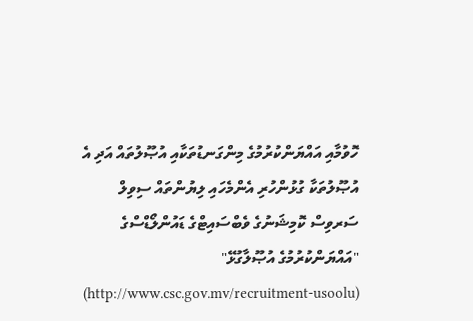ހޮވުމާއި އައްޔަންކުރުމުގެ މިންގަނޑުތަކާއި އުޞޫލުތައް އަދި އެ އުޞޫލުތަކާ ގުޅުންހުރި އެންމެހައި ލިޔުންތައް ސިވިލް ސަރވިސް ކޮމިޝަނުގެ ވެބްސައިޓްގެ ޑައުންލޯޑްސްގެ "އައްޔަންކުރުމުގެ އުޞޫލާގުޅޭ" (http://www.csc.gov.mv/recruitment-usoolu)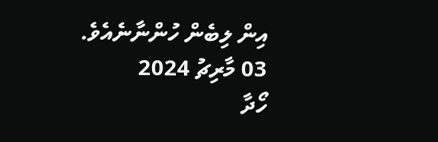އިން ލިބެން ހުންނާނެއެވެ.
03 މާރިޗު 2024
ހޯދާ